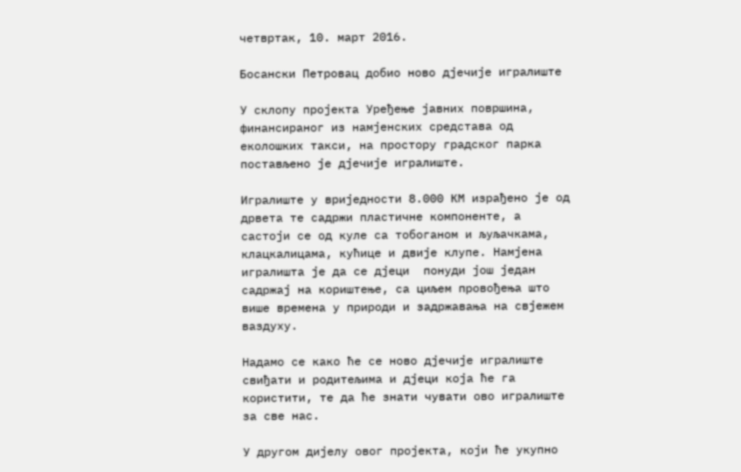четвртак, 10. март 2016.

Босански Петровац добио ново дјечије игралиште

У склопу пројекта Уређење јавних површина, финансираног из намјенских средстава од еколошких такси, на простору градског парка постављено је дјечије игралиште.

Игралиште у вриједности 8.000 КМ израђено је од дрвета те садржи пластичне компоненте, а састоји се од куле са тобоганом и љуљачкама,  клацкалицама, кућице и двије клупе. Намјена игралишта је да се дјеци  понуди још један садржај на кориштење, са циљем провођења што више времена у природи и задржавања на свјежем ваздуху.

Надамо се како ће се ново дјечије игралиште свиђати и родитељима и дјеци која ће га користити, те да ће знати чувати ово игралиште за све нас.

У другом дијелу овог пројекта, који ће укупно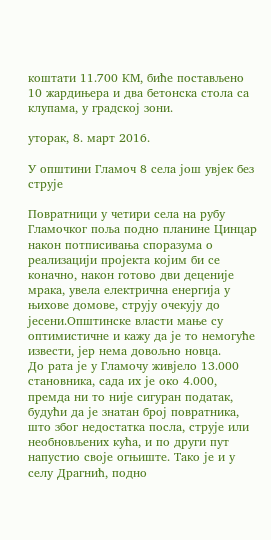коштати 11.700 КМ, биће постављено 10 жардињера и два бетонска стола са клупама, у градској зони.

уторак, 8. март 2016.

У општини Гламоч 8 села још увјек без струје

Повратници у четири села на рубу Гламочког поља подно планине Цинцар након потписивања споразума о реализацији пројекта којим би се коначно, након готово дви деценије мрака, увела електрична енергија у њихове домове, струју очекују до јесени.Општинске власти мање су оптимистичне и кажу да је то немогуће извести, јер нема довољно новца.
До рата је у Гламочу живјело 13.000 становника, сада их је око 4.000, премда ни то није сигуран податак, будући да је знатан број повратника, што због недостатка посла, струје или необновљених кућа, и по други пут напустио своје огњиште. Тако је и у селу Драгнић, подно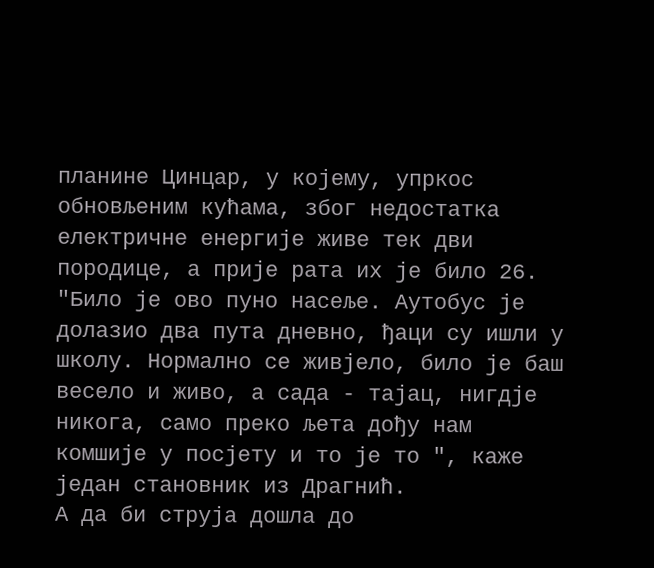планине Цинцар, у којему, упркос обновљеним кућама, због недостатка електричне енергије живе тек дви породице, а прије рата их је било 26.
"Било је ово пуно насеље. Аутобус је долазио два пута дневно, ђаци су ишли у школу. Нормално се живјело, било је баш весело и живо, а сада - тајац, нигдје никога, само преко љета дођу нам комшије у посјету и то је то ", каже један становник из Драгнић.
А да би струја дошла до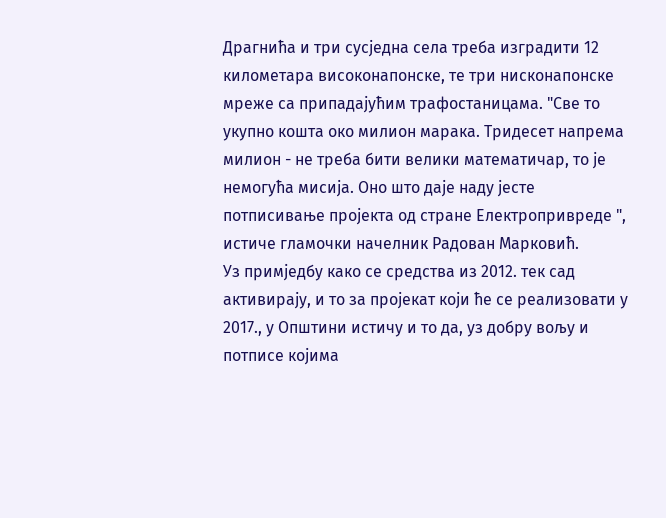Драгнића и три сусједна села треба изградити 12 километара високонапонске, те три нисконапонске мреже са припадајућим трафостаницама. "Све то укупно кошта око милион марака. Тридесет напрема милион - не треба бити велики математичар, то је немогућа мисија. Оно што даје наду јесте потписивање пројекта од стране Електропривреде ", истиче гламочки начелник Радован Марковић.
Уз примједбу како се средства из 2012. тек сад активирају, и то за пројекат који ће се реализовати у 2017., у Општини истичу и то да, уз добру вољу и потписе којима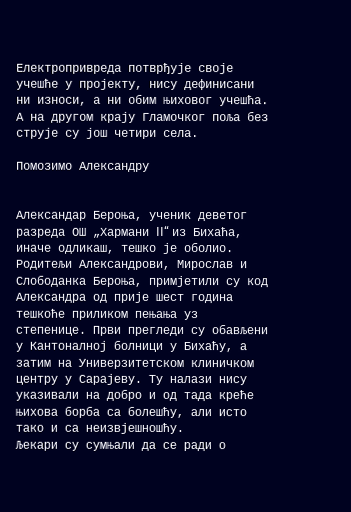Електропривреда потврђује своје учешће у пројекту, нису дефинисани ни износи, а ни обим њиховог учешћа. А на другом крају Гламочког поља без струје су још четири села.

Помозимо Александру


Александар Бероња, ученик деветог разреда ОШ „Хармани II“ из Бихаћа, иначе одликаш, тешко је оболио.
Родитељи Александрови, Мирослав и Слободанка Бероња, примјетили су код Александра од прије шест година тешкоће приликом пењања уз степенице. Први прегледи су обављени у Кантоналној болници у Бихаћу, а затим на Универзитетском клиничком центру у Сарајеву. Ту налази нису указивали на добро и од тада креће њихова борба са болешћу, али исто тако и са неизвјешношћу.
Љекари су сумњали да се ради о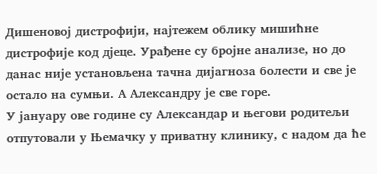Дишеновој дистрофији, најтежем облику мишићне дистрофије код дјеце. Урађене су бројне анализе, но до данас није установљена тачна дијагноза болести и све је остало на сумњи. А Александру је све горе.
У јануару ове године су Александар и његови родитељи отпутовали у Њемачку у приватну клинику, с надом да ће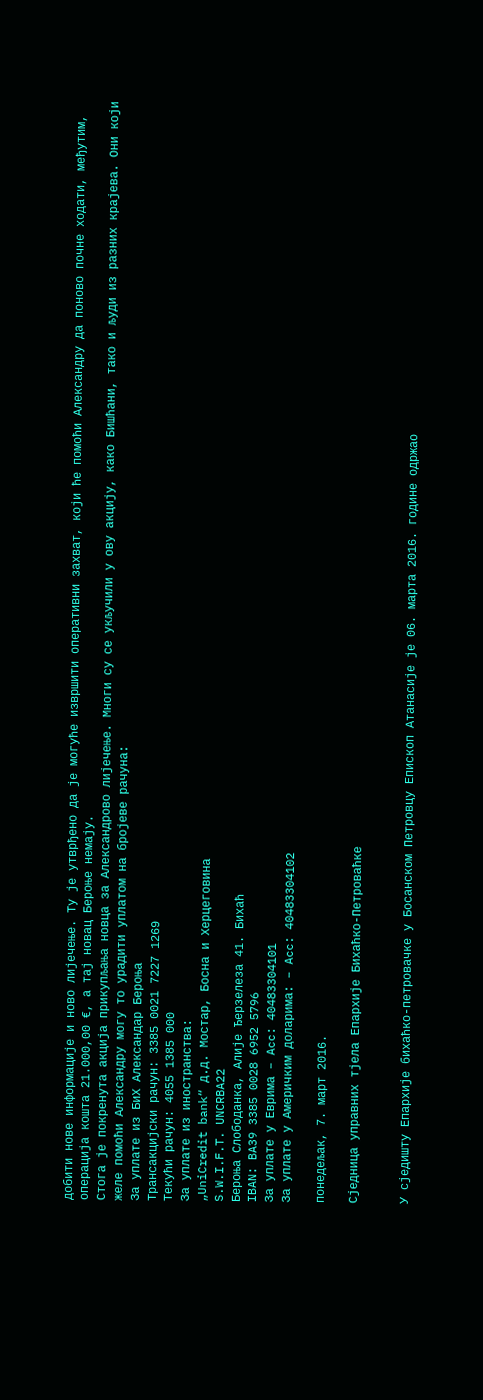добити нове информације и ново лијечење. Ту је утврђено да је могуће извршити оперативни захват, који ће помоћи Александру да поново почне ходати, међутим, операција кошта 21.000,00 €, а тај новац Бероње немају.
Стога је покренута акција прикупљања новца за Александрово лијечење. Многи су се укључили у ову акцију, како Бишћани, тако и људи из разних крајева. Они који желе помоћи Александру могу то урадити уплатом на бројеве рачуна:
За уплате из БиХ Александар Бероња
Трансакцијски рачун: 3385 0021 7227 1269
Текући рачун: 4055 1385 000
За уплате из иностранства:
„UniCredit bank“ д.д. Мостар, Босна и Херцеговина
S.W.I.F.T. UNCRBA22
Бероња Слободанка, Алије Ђерзелеза 41. Бихаћ
IBAN: BA39 3385 0028 6952 5796
За уплате у Еврима – Acc: 40483304101
За уплате у Америчким доларима: – Acc: 40483304102

понедељак, 7. март 2016.

Сједница управних тјела Епархије Бихаћко-Петроваћке


У сједишту Епархије бихаћко-петровачке у Босанском Петровцу Епископ Атанасије је 06. марта 2016. године одржао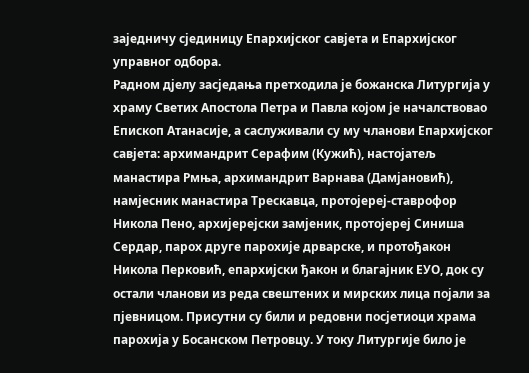заједничу сјединицу Епархијског савјета и Епархијског управног одбора.
Радном дјелу засједања претходила је божанска Литургија у храму Светих Апостола Петра и Павла којом је началствовао Епископ Атанасије, а саслуживали су му чланови Епархијског савјета: архимандрит Серафим (Кужић), настојатељ манастира Рмња, архимандрит Варнава (Дамјановић), намјесник манастира Трескавца, протојереј-ставрофор Никола Пено, архијерејски замјеник, протојереј Синиша Сердар, парох друге парохије дрварске, и протођакон Никола Перковић, епархијски ђакон и благајник ЕУО, док су остали чланови из реда свештених и мирских лица појали за пјевницом. Присутни су били и редовни посјетиоци храма парохија у Босанском Петровцу. У току Литургије било је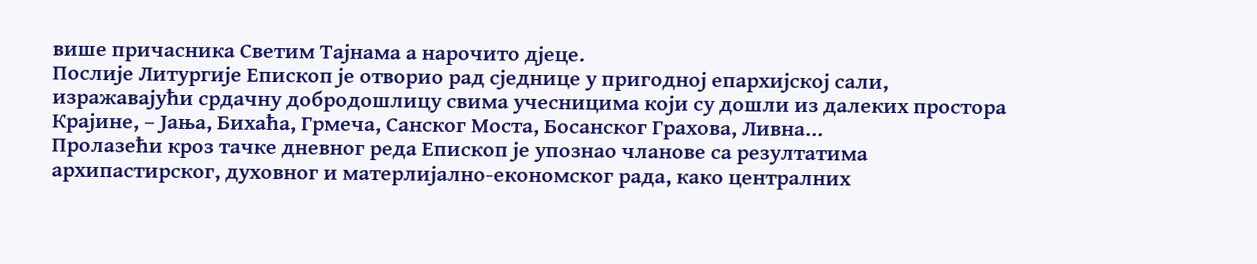више причасника Светим Тајнама а нарочито дјеце.
Послије Литургије Епископ је отворио рад сједнице у пригодној епархијској сали, изражавајући срдачну добродошлицу свима учесницима који су дошли из далеких простора Крајине, – Јања, Бихаћа, Грмеча, Санског Моста, Босанског Грахова, Ливна…
Пролазећи кроз тачке дневног реда Епископ је упознао чланове са резултатима архипастирског, духовног и матерлијално-економског рада, како централних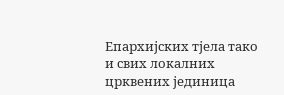Епархијских тјела тако и свих локалних црквених јединица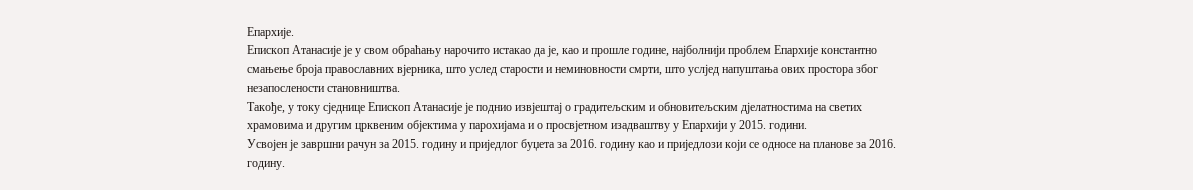Епархије.
Епископ Атанасије је у свом обраћању нарочито истакао да је, као и прошле године, најболнији проблем Епархије константно смањење броја православних вјерника, што услед старости и неминовности смрти, што услјед напуштања ових простора због незапослености становништва.
Такође, у току сједнице Епископ Атанасије је поднио извјештај о градитељским и обновитељским дјелатностима на светих храмовима и другим црквеним објектима у парохијама и о просвјетном изадваштву у Епархији у 2015. години.
Усвојен је завршни рачун за 2015. годину и приједлог буџета за 2016. годину као и приједлози који се односе на планове за 2016. годину.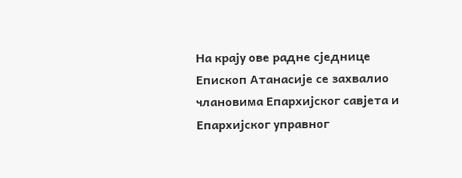На крају ове радне сједнице Епископ Атанасије се захвалио члановима Епархијског савјета и Епархијског управног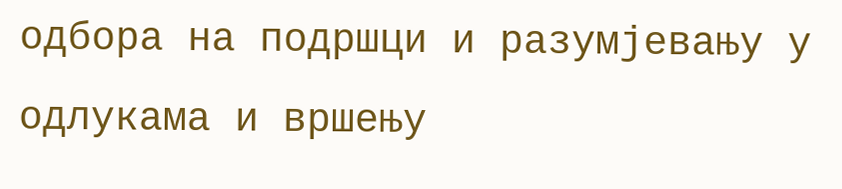одбора на подршци и разумјевању у одлукама и вршењу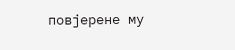повјерене му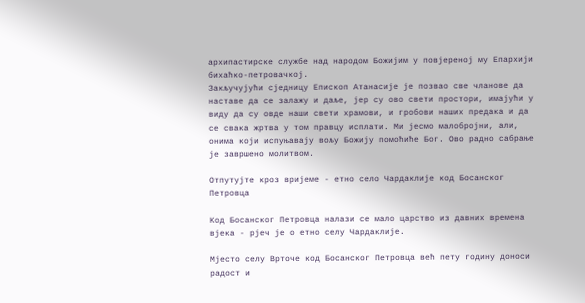архипастирске службе над народом Божијим у повјереној му Епархији бихаћко-петровачкој.
Закључујући сједницу Епископ Атанасије је позвао све чланове да наставе да се залажу и даље, јер су ово свети простори, имајући у виду да су овде наши свети храмови, и гробови наших предака и да се свака жртва у том правцу исплати. Ми јесмо малобројни, али, онима који испуњавају вољу Божију помоћиће Бог. Ово радно сабрање је завршено молитвом.

Отпутујте кроз вријеме - етно село Чардаклије код Босанског Петровца

Код Босанског Петровца налази се мало царство из давних времена вјека - рјеч је о етно селу Чардаклије.

Мјесто селу Врточе код Босанског Петровца већ пету годину доноси радост и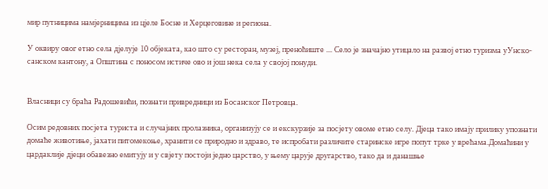мир путницима намјерницима из цјеле Босне и Херцеговине и региона.

У оквиру овог етно села дјелује 10 објеката, као што су ресторан, музеј, преноћиште ... Село је значајно утицало на развој етно туризма уУнско-санском кантону, а Општина с поносом истиче ово и још нека села у својој понуди.


Власници су браћа Радошевићи, познати привредници из Босанског Петровца.

Осим редовних посјета туриста и случајних пролазника, организују се и екскурзије за посјету овоме етно селу. Дјеца тако имају прилику упознати домаће животиње, јахати питомекоње, хранити се природно и здраво, те испробати различите старинске игре попут трке у врећама.Домаћини у цардаклије дјеци обавезно емитују и у свјету постоји једно царство, у њему царује другарство, тако да и данашње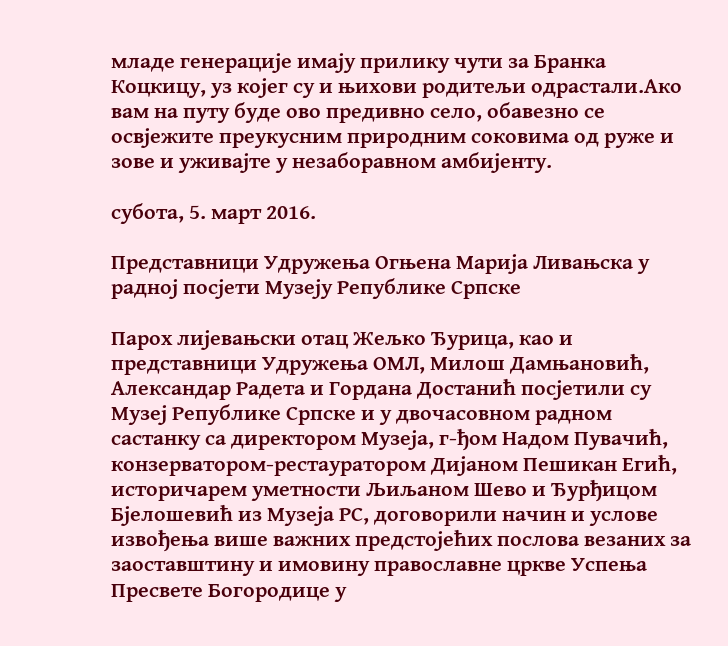младе генерације имају прилику чути за Бранка Коцкицу, уз којег су и њихови родитељи одрастали.Ако вам на путу буде ово предивно село, обавезно се освјежите преукусним природним соковима од руже и зове и уживајте у незаборавном амбијенту.

субота, 5. март 2016.

Представници Удружења Огњена Марија Ливањска у радној посјети Музеју Републике Српске

Парох лијевањски отац Жељко Ђурица, као и представници Удружења ОМЛ, Милош Дамњановић, Александар Радета и Гордана Достанић посјетили су Музеј Републике Српске и у двочасовном радном састанку са директором Музеја, г-ђом Надом Пувачић, конзерватором-рестауратором Дијаном Пешикан Егић, историчарем уметности Љиљаном Шево и Ђурђицом Бјелошевић из Музеја РС, договорили начин и услове извођења више важних предстојећих послова везаних за заоставштину и имовину православне цркве Успења Пресвете Богородице у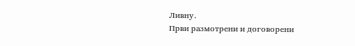Ливну.
Први размотрени и договорени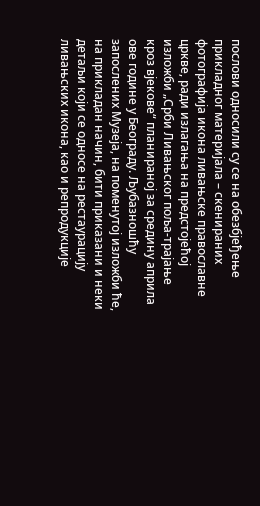послови односили су се на обезбјеђење прикладног материјала – скенираних фотографија икона ливањске православне цркве, ради излагања на предстојећој изложби „Срби Ливањског поља-трајање кроз вјекове“ планираној за средину априла ове године у Београду. Љубазношћу запослених Музеја, на поменутој изложби ће, на прикладан начин, бити приказани и неки детаљи који се односе на рестаурацију ливањских икона, као и репродукције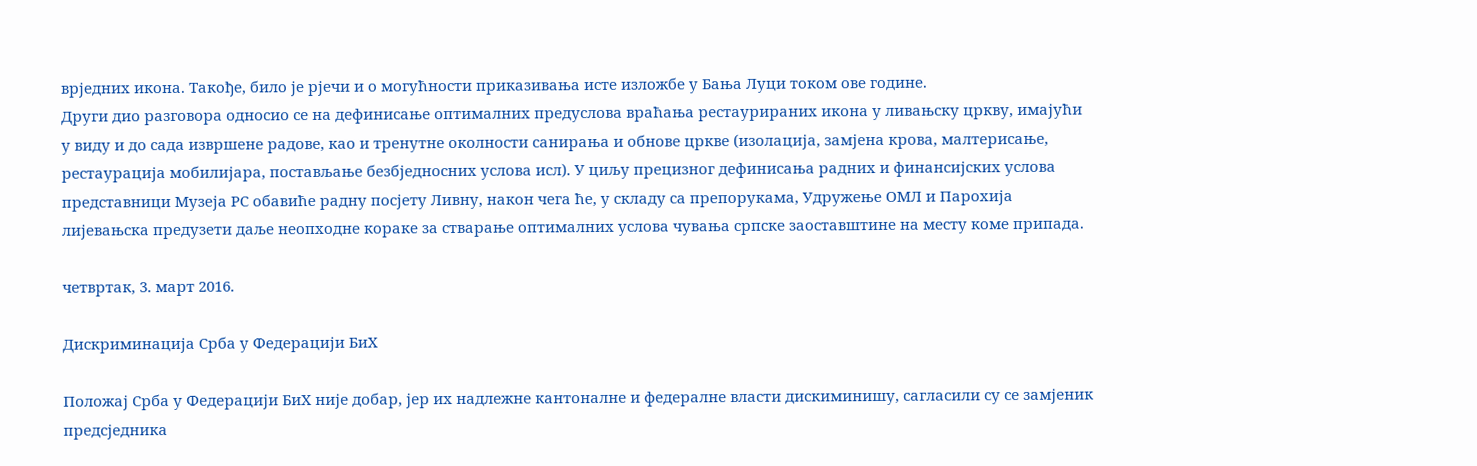врједних икона. Такође, било је рјечи и о могућности приказивања исте изложбе у Бања Луци током ове године.
Други дио разговора односио се на дефинисање оптималних предуслова враћања рестаурираних икона у ливањску цркву, имајући у виду и до сада извршене радове, као и тренутне околности санирања и обнове цркве (изолација, замјена крова, малтерисање, рестаурација мобилијара, постављање безбједносних услова исл). У циљу прецизног дефинисања радних и финансијских услова представници Музеја РС обавиће радну посјету Ливну, након чега ће, у складу са препорукама, Удружење ОМЛ и Парохија лијевањска предузети даље неопходне кораке за стварање оптималних услова чувања српске заоставштине на месту коме припада.

четвртак, 3. март 2016.

Дискриминација Срба у Федерацији БиХ

Положај Срба у Федерацији БиХ није добар, јер их надлежне кантоналне и федералне власти дискиминишу, сагласили су се замјеник предсједника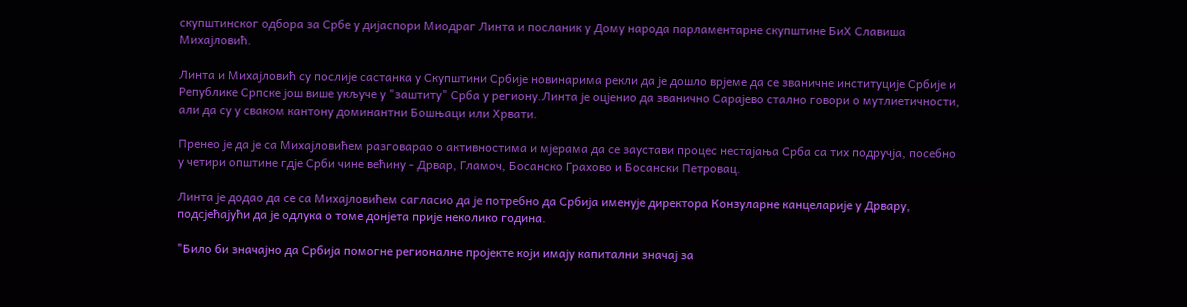скупштинског одбора за Србе у дијаспори Миодраг Линта и посланик у Дому народа парламентарне скупштине БиХ Славиша Михајловић.

Линта и Михајловић су послије састанка у Скупштини Србије новинарима рекли да је дошло врјеме да се званичне институције Србије и Републике Српске још више укључе у "заштиту" Срба у региону.Линта је оцјенио да званично Сарајево стално говори о мутлиетичности, али да су у сваком кантону доминантни Бошњаци или Хрвати.

Пренео је да је са Михајловићем разговарао о активностима и мјерама да се заустави процес нестајања Срба са тих подручја, посебно у четири општине гдје Срби чине већину - Дрвар, Гламоч, Босанско Грахово и Босански Петровац.

Линта је додао да се са Михајловићем сагласио да је потребно да Србија именује директора Конзуларне канцеларије у Дрвару, подсјећајући да је одлука о томе донјета прије неколико година.

"Било би значајно да Србија помогне регионалне пројекте који имају капитални значај за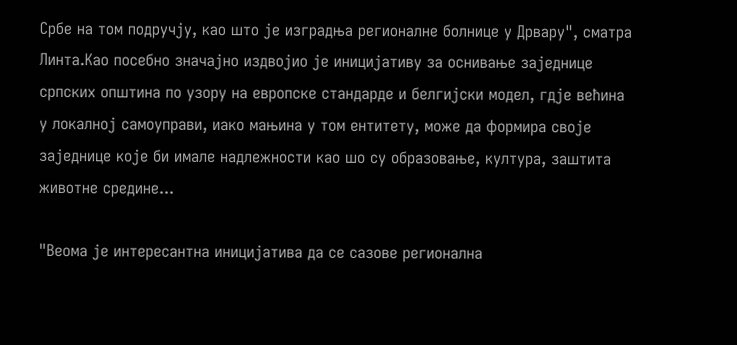Србе на том подручју, као што је изградња регионалне болнице у Дрвару", сматра Линта.Као посебно значајно издвојио је иницијативу за оснивање заједнице српских општина по узору на европске стандарде и белгијски модел, гдје већина у локалној самоуправи, иако мањина у том ентитету, може да формира своје заједнице које би имале надлежности као шо су образовање, култура, заштита животне средине...

"Веома је интересантна иницијатива да се сазове регионална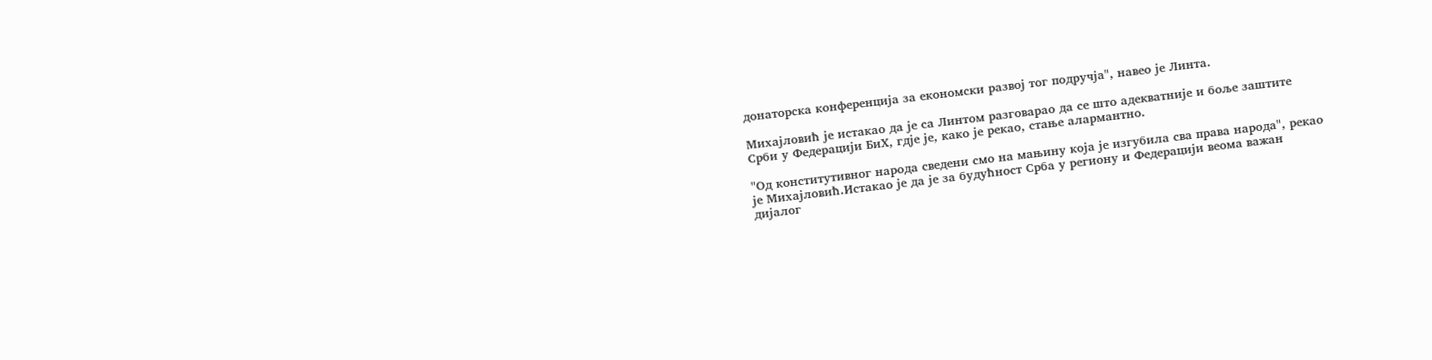донаторска конференција за економски развој тог подручја", навео је Линта.

Михајловић је истакао да је са Линтом разговарао да се што адекватније и боље заштите Срби у Федерацији БиХ, гдје је, како је рекао, стање алармантно.

"Од конститутивног народа сведени смо на мањину која је изгубила сва права народа", рекао је Михајловић.Истакао је да је за будућност Срба у региону и Федерацији веома важан дијалог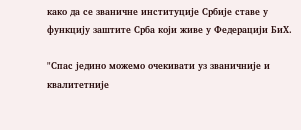како да се званичне институције Србије ставе у функцију заштите Срба који живе у Федерацији БиХ.

"Спас једино можемо очекивати уз званичније и квалитетније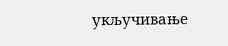укључивање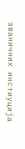званичних инстиуција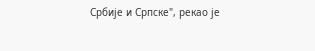Србије и Српске", рекао је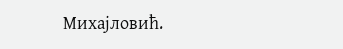Михајловић.